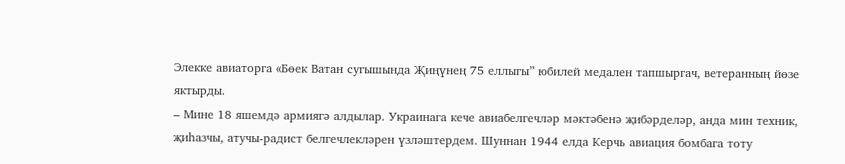Элекке авиаторга «Бөек Ватан сугышында Җиңүнең 75 еллыгы” юбилей медален тапшыргач, ветеранның йөзе яктырды.
– Мине 18 яшемдә армиягә алдылар. Украинага кече авиабелгечләр мәктәбенә җибәрделәр, анда мин техник, җиһазчы, атучы-радист белгечлекләрен үзләштердем. Шуннан 1944 елда Керчь авиация бомбага тоту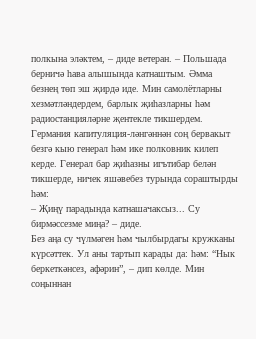полкына эләктем, – диде ветеран. – Польшада берничә һава алышында катнаштым. Әмма безнең төп эш җирдә иде. Мин самолётларны хезмәтләндердем, барлык җиһазларны һәм радиостанцияләрне җентекле тикшердем.
Германия капитуляция-ләнгәннән соң бервакыт безгә кыю генерал һәм ике полковник килеп керде. Генерал бар җиһазны игътибар белән тикшерде, ничек яшәвебез турында сораштырды һәм:
– Җиңү парадында катнашачаксыз... Су бирмәссезме миңа? – диде.
Без аңа су чүлмәген һәм чылбырдагы кружканы күрсәттек. Ул аны тартып карады да: һәм: “Нык беркеткәнсез, афәрин”, – дип көлде. Мин соңыннан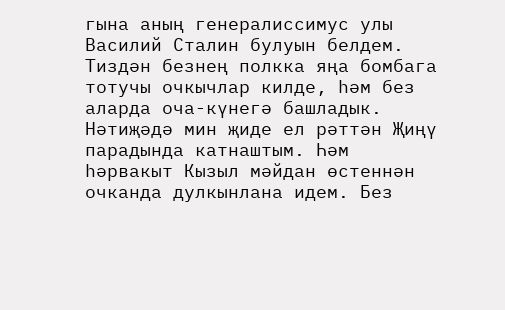гына аның генералиссимус улы Василий Сталин булуын белдем.
Тиздән безнең полкка яңа бомбага тотучы очкычлар килде, һәм без аларда оча-күнегә башладык. Нәтиҗәдә мин җиде ел рәттән Җиңү парадында катнаштым. Һәм һәрвакыт Кызыл мәйдан өстеннән очканда дулкынлана идем. Без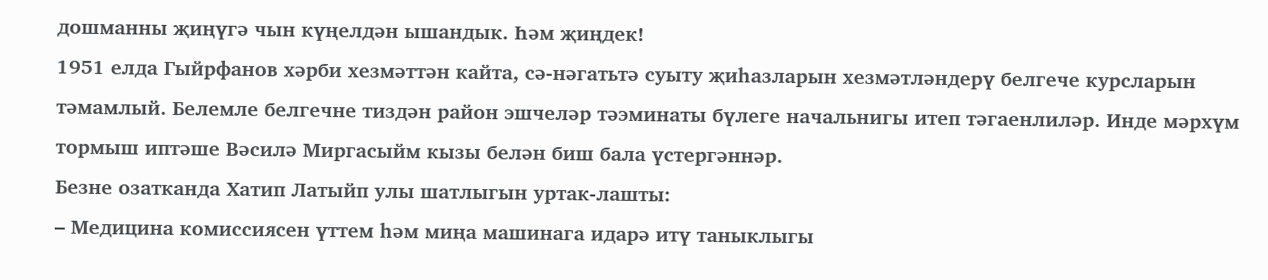дошманны җиңүгә чын күңелдән ышандык. Һәм җиңдек!
1951 елда Гыйрфанов хәрби хезмәттән кайта, сә-нәгатьтә суыту җиһазларын хезмәтләндерү белгече курсларын тәмамлый. Белемле белгечне тиздән район эшчеләр тәэминаты бүлеге начальнигы итеп тәгаенлиләр. Инде мәрхүм тормыш иптәше Вәсилә Миргасыйм кызы белән биш бала үстергәннәр.
Безне озатканда Хатип Латыйп улы шатлыгын уртак-лашты:
– Медицина комиссиясен үттем һәм миңа машинага идарә итү таныклыгы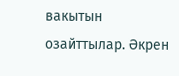вакытын озайттылар. Әкрен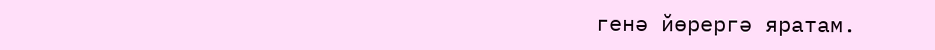генә йөрергә яратам.